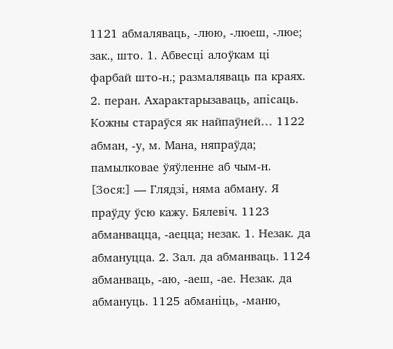1121 абмаляваць, -люю, -люеш, -люе; зак., што. 1. Абвесці алоўкам ці фарбай што-н.; размаляваць па краях. 2. перан. Ахарактарызаваць, апісаць. Кожны стараўся як найпаўней… 1122 абман, -у, м. Мана, няпраўда; памылковае ўяўленне аб чым-н. [Зося:] — Глядзі, няма абману. Я праўду ўсю кажу. Бялевіч. 1123 абманвацца, -аецца; незак. 1. Незак. да абмануцца. 2. Зал. да абманваць. 1124 абманваць, -аю, -аеш, -ае. Незак. да абмануць. 1125 абманіць, -маню,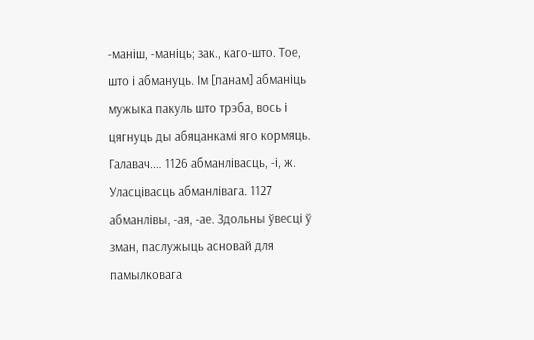-маніш, -маніць; зак., каго-што. Тое, што і абмануць. Ім [панам] абманіць мужыка пакуль што трэба, вось і цягнуць ды абяцанкамі яго кормяць. Галавач.… 1126 абманлівасць, -і, ж. Уласцівасць абманлівага. 1127 абманлівы, -ая, -ае. Здольны ўвесці ў зман, паслужыць асновай для памылковага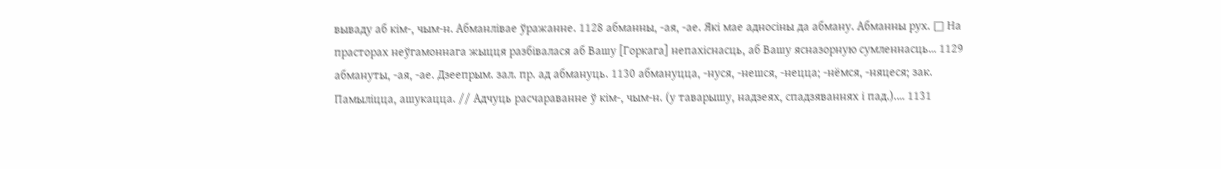вываду аб кім-, чым-н. Абманлівае ўражанне. 1128 абманны, -ая, -ае. Які мае адносіны да абману. Абманны рух. □ На прасторах неўгамоннага жыцця разбівалася аб Вашу [Горкага] непахіснасць, аб Вашу ясназорную сумленнасць… 1129 абмануты, -ая, -ае. Дзеепрым. зал. пр. ад абмануць. 1130 абмануцца, -нуся, -нешся, -нецца; -нёмся, -няцеся; зак. Памыліцца, ашукацца. // Адчуць расчараванне ў кім-, чым-н. (у таварышу, надзеях, спадзяваннях і пад.).… 1131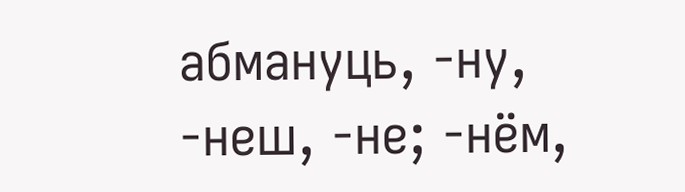абмануць, -ну, -неш, -не; -нём,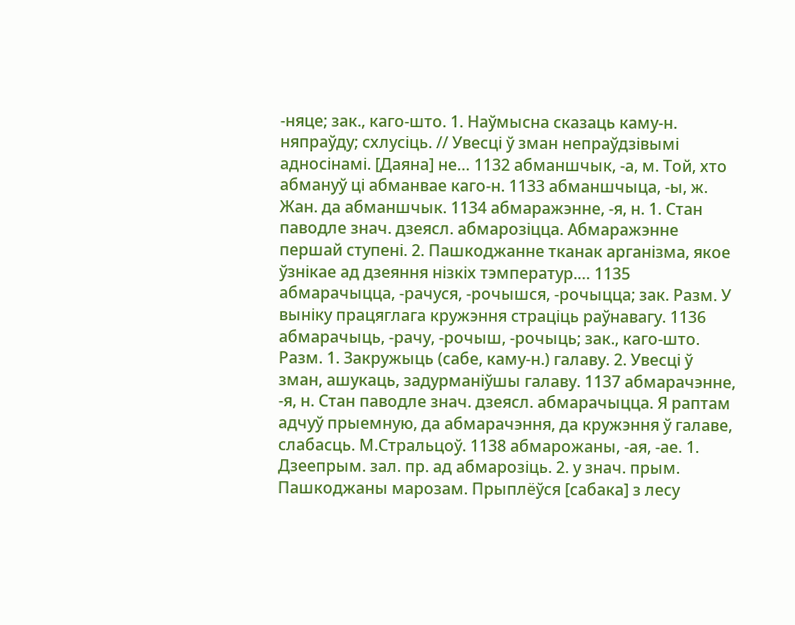-няце; зак., каго-што. 1. Наўмысна сказаць каму-н. няпраўду; схлусіць. // Увесці ў зман непраўдзівымі адносінамі. [Даяна] не… 1132 абманшчык, -а, м. Той, хто абмануў ці абманвае каго-н. 1133 абманшчыца, -ы, ж. Жан. да абманшчык. 1134 абмаражэнне, -я, н. 1. Стан паводле знач. дзеясл. абмарозіцца. Абмаражэнне першай ступені. 2. Пашкоджанне тканак арганізма, якое ўзнікае ад дзеяння нізкіх тэмператур.… 1135 абмарачыцца, -рачуся, -рочышся, -рочыцца; зак. Разм. У выніку працяглага кружэння страціць раўнавагу. 1136 абмарачыць, -рачу, -рочыш, -рочыць; зак., каго-што. Разм. 1. Закружыць (сабе, каму-н.) галаву. 2. Увесці ў зман, ашукаць, задурманіўшы галаву. 1137 абмарачэнне, -я, н. Стан паводле знач. дзеясл. абмарачыцца. Я раптам адчуў прыемную, да абмарачэння, да кружэння ў галаве, слабасць. М.Стральцоў. 1138 абмарожаны, -ая, -ае. 1. Дзеепрым. зал. пр. ад абмарозіць. 2. у знач. прым. Пашкоджаны марозам. Прыплёўся [сабака] з лесу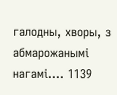галодны, хворы, з абмарожанымі нагамі.… 1139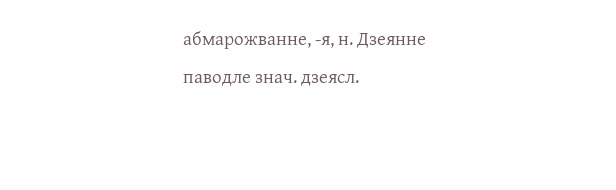абмарожванне, -я, н. Дзеянне паводле знач. дзеясл.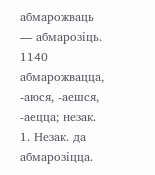абмарожваць — абмарозіць. 1140 абмарожвацца, -аюся, -аешся, -аецца; незак. 1. Незак. да абмарозіцца.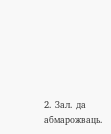2. Зал. да абмарожваць.